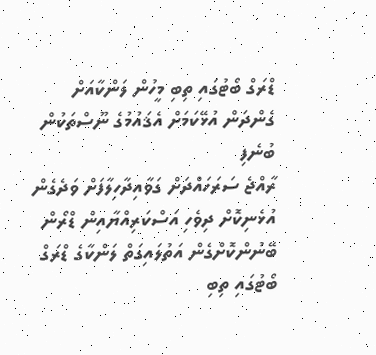ޑްރަގް ބޯޓުގައި ތިބި މީހުން ލަންކާއަށް ގެންދަން އުޅޭކަމަށް އެޤައުމުގެ ނޫސްތަކުން ބުނެފި
ރާއްޖެ ސަރަހައްދަށް ގަވާއިދާހިލާފަށް ވަދެގެން އުޅެނިކޮށް ދިވެހި އަސްކަރިއްޔާއިން ޑްރޯން ބޭނުންކޮށްގެން އަތުލައިގަތް ލަންކާގެ ޑްރަގް ބޯޓުގައި ތިބި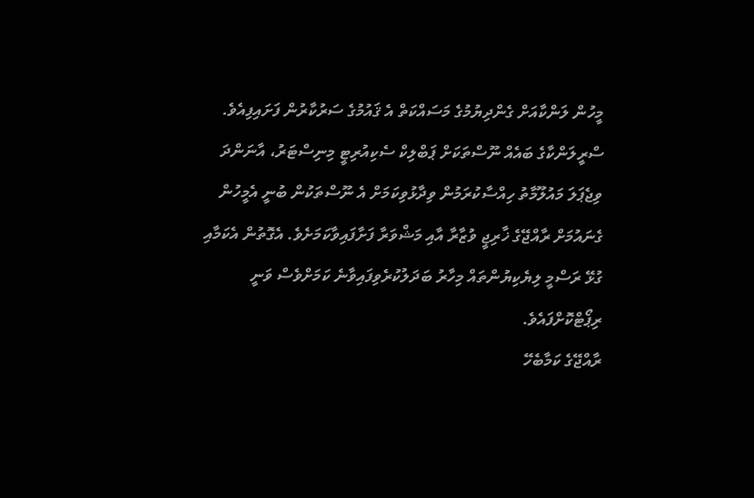މީހުން ލަންކާއަށް ގެންދިޔުމުގެ މަސައްކަތް އެ ޤައުމުގެ ސަރުކާރުން ފަށައިފިއެވެ.
ސްރީލަންކާގެ ބައެއް ނޫސްތަކަށް ޕަބްލިކް ސެކިއުރިޓީ މިނިސްޓަރު، އާނަންދަ ވިޖެޕަލަ މައުލޫމާތު ހިއްސާކުރަމުން ވިދާޅުވިކަމަށް އެ ނޫސްތަކުން ބުނީ އެމީހުން ގެނައުމަށް ރާއްޖޭގެ ޚާރިޖީ ވުޒާރާ އާއި މަޝްވަރާ ފަށާފައިވާކަމަށެވެ. އެގޮތުން އެކަމާއި ގުޅޭ ރަސްމީ ލިޔެކިޔުންތައް މިހާރު ބަދަލުކުރެވިފައިވާނެ ކަމަށްވެސް ވަނީ ރިޕޯޓްކޮށްފައެވެ.
ރާއްޖޭގެ ކަމާބެހޭ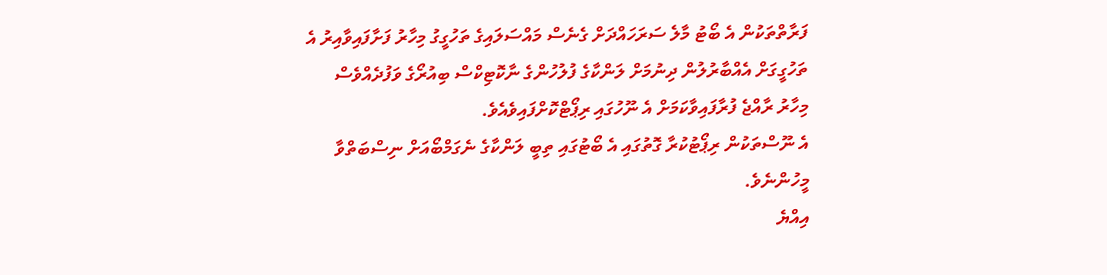ފަރާތްތަކުން އެ ބޯޓު މާލެ ސަރަހައްދަށް ގެނެސް މައްސަލައިގެ ތަހުގީގު މިހާރު ފަށާފައިވާއިރު އެ ތަހުގީގަށް އެއްބާރުލުން ދިނުމަށް ލަންކާގެ ފުލުހުންގެ ނާކޮޓިކްސް ބިއުރޯގެ ވަފުދެއްވެސް މިހާރު ރާއްޖެ ފުރާފައިވާކަމަށް އެ ނޫހުގައި ރިޕޯޓްކޮށްފައިވެއެވެ.
އެ ނޫސްތަކުން ރިޕޯޓުކުރާ ގޮތުގައި އެ ބޯޓުގައި ތިބީ ލަންކާގެ ނެގަމްބޯއަށް ނިސްބަތްވާ މީހުންނެވެ.
އިއްޔެ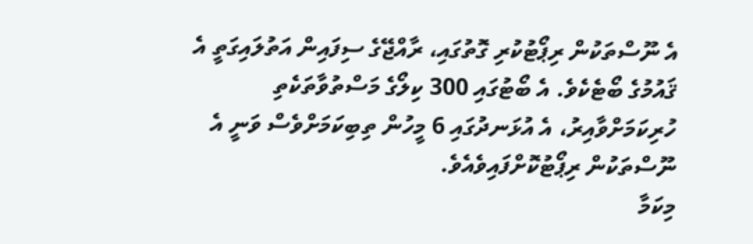އެ ނޫސްތަކުން ރިޕޯޓުކުރި ގޮތުގައި، ރާއްޖޭގެ ސިފައިން އަތުލައިގަތީ އެ ޤައުމުގެ ބޯޓެކެވެ. އެ ބޯޓުގައި 300 ކިލޯގެ މަސްތުވާތަކެތި ހުރިކަމަށްވާއިރު، އެ އުޅަނދުގައި 6 މީހުން ތިބިކަމަށްވެސް ވަނީ އެ ނޫސްތަކުން ރިޕޯޓުކޮށްފައިވެއެވެ.
މިކަމާ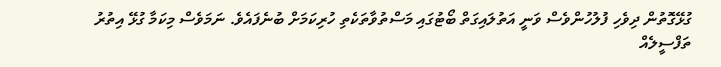ގުޅޭގޮތުން ދިވެހި ފުލުހުންވެސް ވަނީ އަތުލައިގަތް ބޯޓުގައި މަސްތުވާތަކެތި ހުރިކަމަށް ބުނެފައެވެ. ނަމަވެސް މިކަމާ ގުޅޭ އިތުރު ތަފްސީލެއް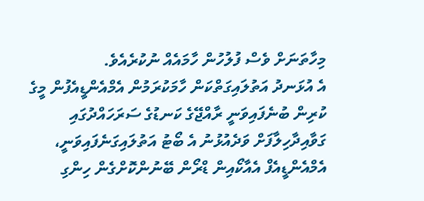މިހާތަނަށް ވެސް ފުލުހުން ހާމައެއް ނުކުރެއެވެ.
އެ އުޅަނދު އަތުލައިގަތްކަން ހާމަކުރަމުން އެމްއެންޑީއެފުން މީގެ ކުރިން ބުނެފައިވަނީ ރާއްޖޭގެ ކަނޑުގެ ސަރަހައްދުގައި ގަވާއިދާހިލާފަށް ވަދެއުޅުނު އެ ބޯޓު އަތުލައިގަނެފައިވަނީ، އެމްއެންޑީއެފް އެއާކޯއިން ޑްރޯން ބޭނުންކޮށްގެން ހިންގި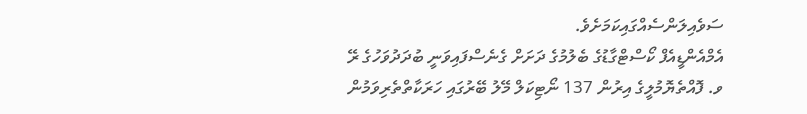ސަވެއިލަންސެއްގައިކަމަށެވެ.
އެމްއެންޑީއެފް ކޯސްޓްގާޑުގެ ބެލުމުގެ ދަށަށް ގެނެސްފައިވަނީ ބުދަދުވަހުގެ ރޭ ވ. ފޮއްތެޔޮމުލީގެ އިރުން 137 ނޯޓިކަލް މޭލު ބޭރުގައި ހަރަކާތްތެރިވަމުން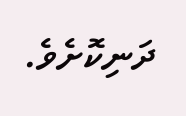ދަނިކޮށެވެ.